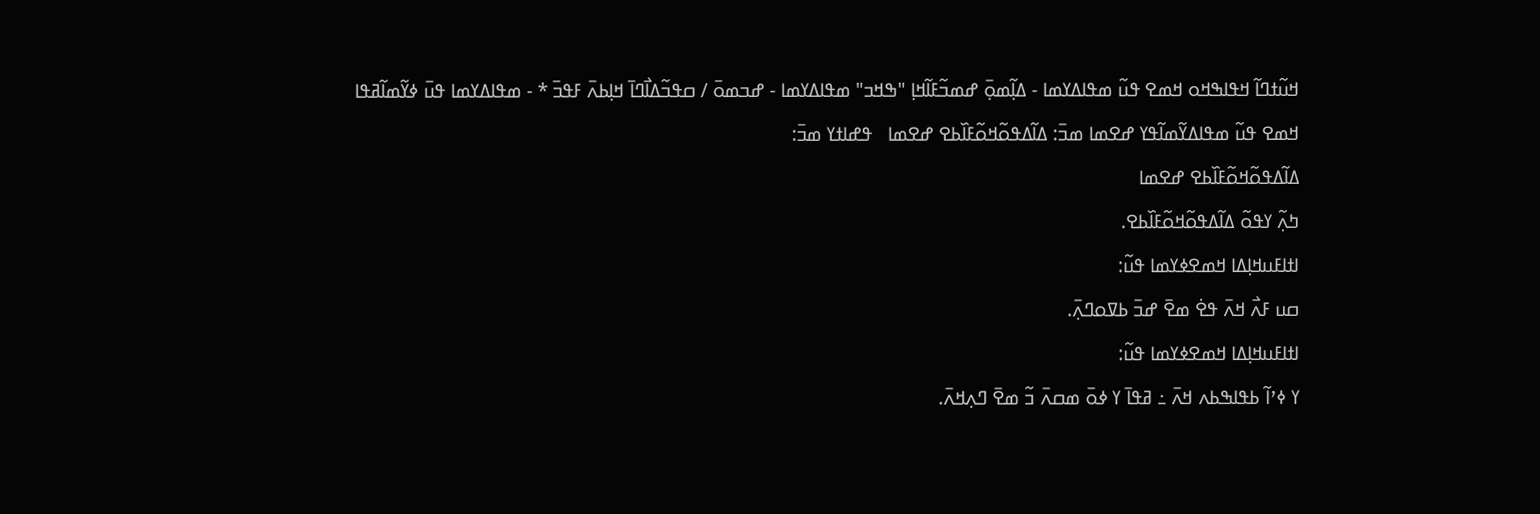ߞߎ߬ߙߣߊ߬ ߞߟߊߒߞߋ ߞߘߐ ߟߎ߬ ߘߟߊߡߌߘߊ - ߡߊ߲߬ߘߋ߲߫ ߝߘߏ߬ߓߊ߬ߞߊ߲ "ߒߞߏ" ߘߟߊߡߌߘߊ - ߝߏߘߋ߫ / ߛߟߏ߬ߡߊ߯ߣߊ߫ ߞߊ߲ߕߍ߫ ߓߟߏ߫ * - ߘߟߊߡߌߘߊ ߟߎ߫ ߦߌ߬ߘߊ߬ߥߟߊ
ߞߘߐ ߟߎ߬ ߘߟߊߡߌ߬ߘߊ߬ߟߌ ߝߐߘߊ ߘߏ߫: ߡߊ߬ߡߟߋ߬ߞߋ߬ߓߊ߰ߕߐ ߝߐߘߊ   ߟߝߊߙߌ ߘߏ߫:
ߡߊ߬ߡߟߋ߬ߞߋ߬ߓߊ߰ߕߐ ߝߐߘߊ
ߤߍ߲߬ ߌߟߋ߬ ߡߊ߬ߡߟߋ߬ߞߋ߬ߓߊ߰ߕߐ.
ߊߙߊߓߎߞߊ߲ߡߊ ߞߘߐߦߌߘߊ ߟߎ߬:
ߛߎ ߓߍ߯ ߞߍ߫ ߟߐ߭ ߘߐ߫ ߝߏ߫ ߕߜߋߣߍ߲߫.
ߊߙߊߓߎߞߊ߲ߡߊ ߞߘߐߦߌߘߊ ߟߎ߬:
ߌ ߦߴߊ߬ ߕߟߊߒߕߍ ߞߍ߫ ߸ ߥߟߊ߫ ߌ ߦߋ߫ ߘߛߍ߫ ߏ߬ ߘߐ߫ ߣߍ߲ߞߍ߫.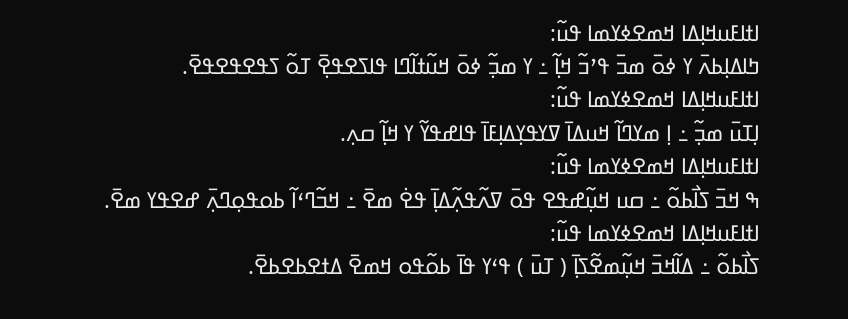ߊߙߊߓߎߞߊ߲ߡߊ ߞߘߐߦߌߘߊ ߟߎ߬:
ߤߊߡߊ߲ߕߍ߫ ߌ ߦߋ߫ ߘߏ߫ ߟߴߏ߬ ߞߊ߲߬ ߸ ߌ ߘߏ߲߬ ߦߋ߫ ߞߎ߬ߙߊ߬ߣߊ ߟߊߖߐߟߐ߲߫ ߠߋ߬ ߖߟߐߟߐߟߐ߫.
ߊߙߊߓߎߞߊ߲ߡߊ ߞߘߐߦߌߘߊ ߟߎ߬:
ߊ߲ߠߎ߫ ߘߏ߲߬ ߸ ߊ߲ ߘߌߣߊ߬ ߞߎߡߊ߫ ߜߌߟߌ߲ߡߊ߲ߓߊ߫ ߟߊߝߟߌ߬ ߌ ߞߊ߲߬ ߛߍ߲.
ߊߙߊߓߎߞߊ߲ߡߊ ߞߘߐߦߌߘߊ ߟߎ߬:
ߒ ߞߏ߫ ߖߊ߯ߕߋ߬ ߸ ߛߎ ߞߎ߲߬ߝߟߐ ߟߋ߫ ߜߍ߬ߟߍ߲߬ߡߊ߲߫ ߟߐ߭ ߘߐ߫ ߸ ߞߏ߬ߣߵߊ߬ ߕߋߟߋ߲ߣߍ߲߫ ߝߐߟߌ ߘߐ߫.
ߊߙߊߓߎߞߊ߲ߡߊ ߞߘߐߦߌߘߊ ߟߎ߬:
ߖߊ߯ߕߋ߬ ߸ ߡߊ߬ߞߏ߫ ߞߎ߲߬ߘߐ߬ߖߊ߲߫ ( ߠߎ߫ ) ߟߵߌ ߟߊ߫ ߕߋ߬ߟߋ ߞߘߐ߫ ߡߙߐߕߐߕߐ߫.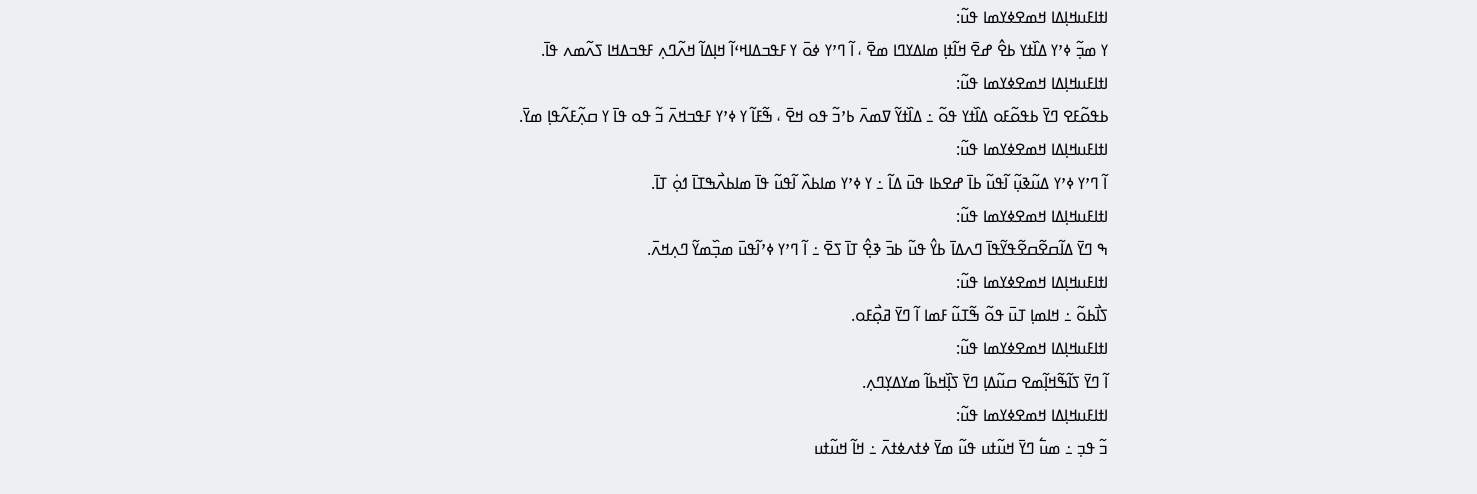ߊߙߊߓߎߞߊ߲ߡߊ ߞߘߐߦߌߘߊ ߟߎ߬:
ߌ ߘߏ߲߬ ߦߴߌ ߡߊ߰ߙߌ ߕߐ߮ ߝߐ߫ ߞߊ߬ߙߊ߲ ߘߊߡߌߣߊ ߘߐ߫ ، ߊ߬ ߣߴߌ ߦߋ߫ ߌ ߓߟߏߡߊߞߵߊ߬ ߞߊ߲ߡߊ߬ ߞߍ߬ߣߍ߲ ߓߟߏߡߞߊ ߖߍ߬ߘߍ ߟߊ߫.
ߊߙߊߓߎߞߊ߲ߡߊ ߞߘߐߦߌߘߊ ߟߎ߬:
ߕߟߋ߬ߓߐ ߣߌ߫ ߕߟߋ߬ߓߋ ߡߊ߰ߙߌ ߟߋ߬ ߸ ߡߊ߰ߙߌ߬ ߜߘߍ߫ ߕߴߏ߬ ߟߋ ߞߐ߫ ، ߒ߬ߓߊ߬ ߌ ߦߴߌ ߓߟߏߞߍ߫ ߏ߬ ߟߋ ߟߊ߫ ߌ ߛߍ߲߬ߓߍ߬ߟߊ߲ ߘߌ߫.
ߊߙߊߓߎߞߊ߲ߡߊ ߞߘߐߦߌߘߊ ߟߎ߬:
ߊ߬ ߣߴߌ ߦߴߌ ߡߎ߬ߢߎ߲߬ ߊ߬ߟߎ߬ ߕߊ߫ ߝߐߕߊ ߟߎ߫ ߡߊ߬ ߸ ߌ ߦߴߌ ߘߊߕߍ߰ ߊ߬ߟߎ߬ ߟߊ߫ ߘߊߕߍ߯ߒߠߊ߫ ߗߋ߲߭ ߠߊ߫.
ߊߙߊߓߎߞߊ߲ߡߊ ߞߘߐߦߌߘߊ ߟߎ߬:
ߒ ߣߌ߫ ߡߊ߬ߛߐ߬ߛߐ߬ߟߌ߬ߟߊ߫ ߣߍߡߊ߫ ߕߌ߮ ߟߎ߬ ߕߏ߫ ߢߐ߲߮ ߠߊ߫ ߖߐ߫ ߸ ߊ߬ ߣߴߌ ߦߴߊ߬ߟߎ߫ ߘߏ߲߰ߘߌ߬ ߣߍ߲ߞߍ߫.
ߊߙߊߓߎߞߊ߲ߡߊ ߞߘߐߦߌߘߊ ߟߎ߬:
ߖߊ߯ߕߋ߬ ߸ ߞߊߘߊ߲ ߠߎ߫ ߟߋ߬ ߒ߬ߠߎ߬ ߓߘߊ ߊ߬ ߣߌ߫ ߥߋ߲߯ߓߋ.
ߊߙߊߓߎߞߊ߲ߡߊ ߞߘߐߦߌߘߊ ߟߎ߬:
ߊ߬ ߣߌ߫ ߖߊ߬ߒ߬ߞߊ߲߬ߘߐ ߛߎ߬ߡߊ߲ ߣߌ߫ ߖߊ߲߰ߞߕߊ߬ ߘߌߡߌ߲ߣߍ߲.
ߊߙߊߓߎߞߊ߲ߡߊ ߞߘߐߦߌߘߊ ߟߎ߬:
ߏ߬ ߟߏ߲ ߸ ߘߎ߱ ߣߌ߫ ߞߎ߬ߙߎ ߟߎ߬ ߘߌ߫ ߦߙߍߦߙߍ߫ ߸ ߞߊ߬ ߞߎ߬ߙߎ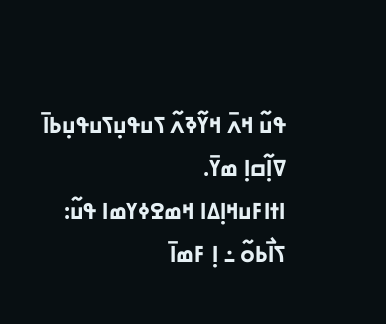ߟߎ߬ ߞߍ߫ ߞߌ߬ߢߍ߬ ߖߎߟߎ߲ߖߎߟߎ߲ߕߊ߫ ߜߊ߲߬ߛߊ߲ ߘߌ߫.
ߊߙߊߓߎߞߊ߲ߡߊ ߞߘߐߦߌߘߊ ߟߎ߬:
ߖߊ߯ߕߋ߬ ߸ ߊ߲ ߓߘߊ߫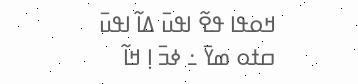ߞߋߟߊ ߟߐ߬ ߊߟߎ߫ ߡߊ߬ ߊߟߎ߫ ߛߙߋ ߘߌ߫ ߸ ߦߏ߫ ߊ߲ ߞߊ߬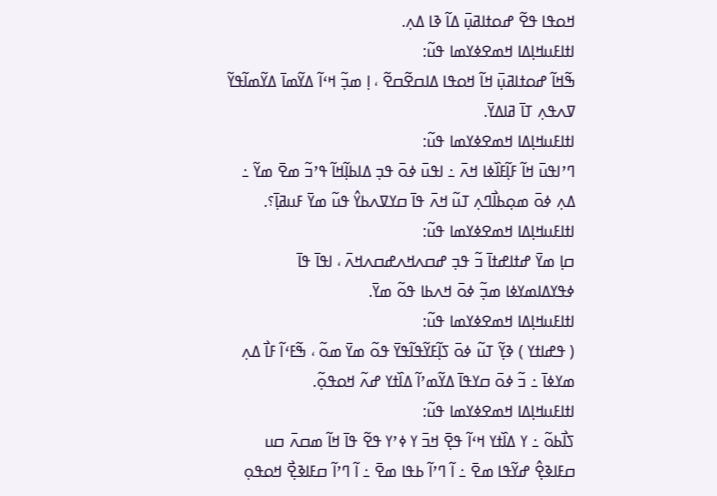ߞߋߟߊ ߟߐ߬ ߝߋߙߊߥߎ߲߫ ߡߊ߬ ߢߊ ߡߍ߲.
ߊߙߊߓߎߞߊ߲ߡߊ ߞߘߐߦߌߘߊ ߟߎ߬:
ߒ߬ߞߊ߬ ߝߋߙߊߥߎ߲߫ ߞߊ߬ ߞߋߟߊ ߡߊߛߐ߬ߛߐ߬ ، ߊ߲ ߘߏ߲߬ ߞߵߊ߬ ߡߌ߬ߘߊ߫ ߡߌ߬ߘߊ߬ߟߌ߬ ߜߍߟߍ߲ ߠߊ߫ ߥߊߡߌ߫.
ߊߙߊߓߎߞߊ߲ߡߊ ߞߘߐߦߌߘߊ ߟߎ߬:
ߣߴߊߟߎ߫ ߞߊ߬ ߓߊ߲߬ߓߊ߰ߦߊ ߞߍ߫ ߸ ߊߟߎ߫ ߦߋ߫ ߟߏ߲ ߡߊߕߊ߲߬ߞߊ߬ ߟߴߏ߬ ߘߐ߫ ߘߌ߬ ߸ ߡߍ߲ ߦߋ߫ ߘߋ߲ߕߊ߯ߣߍ߲ ߠߎ߬ ߞߍ߫ ߟߊ߫ ߛߌߜߍߕߌ߮ ߟߎ߬ ߘߌ߫ ߓߎߥߊ߲߫؟.
ߊߙߊߓߎߞߊ߲ߡߊ ߞߘߐߦߌߘߊ ߟߎ߬:
ߛߊ߲ ߘߌ߫ ߝߙߊߝߙߊ߫ ߏ߬ ߟߏ߲ ߝߛߍߞߍߝߛߍߞߍ߫ ، ߊߟߊ߫ ߟߊ߫ ߦߟߌߡߊߘߌߦߊ ߘߏ߲߬ ߦߋ߫ ߞߍߕߊ ߟߋ߬ ߘߌ߫.
ߊߙߊߓߎߞߊ߲ߡߊ ߞߘߐߦߌߘߊ ߟߎ߬:
( ߟߝߊߙߌ ) ߢߌ߲߬ ߠߎ߬ ߦߋ߫ ߖߊ߲߬ߓߌ߬ߟߊ߬ߟߌ߫ ߟߋ߬ ߘߌ߫ ߘߋ߬ ، ߒ߬ߓߵߊ߬ ߓߊ߯ ߡߍ߲ ߘߌߦߊ߫ ߸ ߏ߬ ߦߋ߫ ߛߌߟߊ߫ ߡߌ߬ߘߴߊ߬ ߡߊ߰ߙߌ ߝߍ߬ ߞߋߟߋ߲߬.
ߊߙߊߓߎߞߊ߲ߡߊ ߞߘߐߦߌߘߊ ߟߎ߬:
ߖߊ߯ߕߋ߬ ߸ ߌ ߡߊ߰ߙߌ ߞߵߊ߬ ߟߐ߲߫ ߞߏ߫ ߌ ߦߴߌ ߟߐ߬ ߟߊ߫ ߞߊ߬ ߘߛߍ߫ ߛߎ ߛߓߊߢߐ߲߮ ߝߌ߬ߟߊ ߘߐ߫ ߸ ߊ߬ ߣߴߊ߬ ߕߟߊ ߘߐ߫ ߸ ߊ߬ ߣߴߊ߬ ߛߓߊߢߐ߲߯ ߞߋߟߋ߲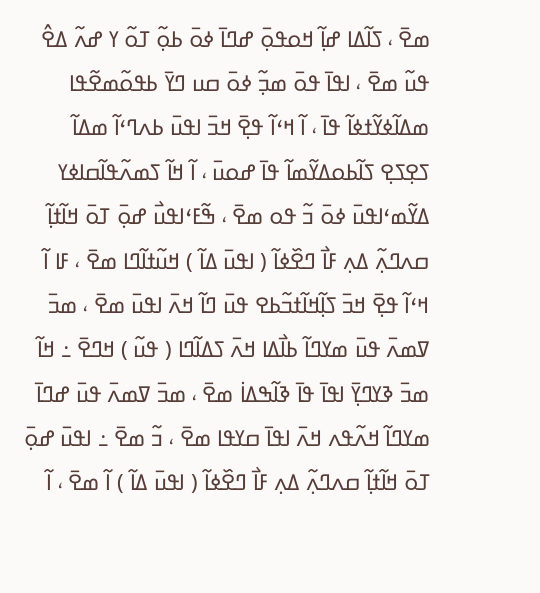ߘߐ߫ ، ߖߊ߬ߡߊ ߝߊ߲߬ ߞߋߟߋ߲߫ ߝߣߊ߫ ߦߋ߫ ߕߋ߲߬ ߠߋ߬ ߌ ߝߍ߬ ߡߐ߮ ߟߎ߬ ߘߐ߫ ، ߊߟߊ߫ ߟߋ߫ ߘߏ߲߬ ߦߋ߫ ߛߎ ߣߌ߫ ߕߟߋ߬ߘߐ߬ߟߊ ߘߡߊ߬ߦߌ߬ߙߦߊ߬ ߟߊ߫ ، ߊ߬ ߞߵߊ߬ ߟߐ߲߫ ߞߏ߫ ߊߟߎ߫ ߕߍߣߵߊ߬ ߘߡߊ߬ ߖߐ߲ߖߐ߲ ߖߊ߬ߕߋߡߌ߬ߘߊ߬ ߟߊ߫ ߝߋߎ߫ ، ߊ߬ ߞߊ߬ ߖߘߍ߬ߟߊ߬ߛߊߦߌ ߡߌ߬ߘߵߊߟߎ߫ ߦߋ߫ ߏ߬ ߟߋ ߘߐ߫ ، ߒ߬ߓߵߊߟߎ߯ ߝߋ߲߫ ߠߋ߫ ߞߊ߬ߙߊ߲߬ ߛߍߣߍ߲߬ ߡߍ߲ ߓߊ߯ ߣߐ߰ߦߊ߬ ( ߊߟߎ߫ ߡߊ߬ ) ߞߎ߬ߙߊ߬ߣߊ ߘߐ߫ ، ߓߊ ߊ߬ ߞߵߊ߬ ߟߐ߲߫ ߞߏ߫ ߖߊ߲߬ߞߊ߬ߙߏ߬ߕߐ ߟߎ߫ ߣߊ߬ ߞߍ߫ ߊߟߎ߫ ߘߐ߫ ، ߘߏ߫ ߜߘߍ߫ ߟߎ߫ ߘߌߣߊ߬ ߕߊ߯ߡߊ ߞߍ߫ ߖߡߊ߬ߣߊ ( ߟߎ߬ ) ߞߣߐ߫ ߸ ߞߊ߬ ߘߏ߫ ߢߌߣߌ߲߫ ߊߟߊ߫ ߟߊ߫ ߢߊ߬ߒߡߊ߭ ߘߐ߫ ، ߘߏ߫ ߜߘߍ߫ ߟߎ߫ ߝߣߊ߫ ߘߌߣߊ߬ ߞߍ߬ߟߍ ߞߍ߫ ߊߟߊ߫ ߛߌߟߊ ߘߐ߫ ، ߏ߬ ߘߐ߫ ߸ ߊߟߎ߫ ߝߋ߲߫ ߠߋ߫ ߞߊ߬ߙߊ߲߬ ߛߍߣߍ߲߬ ߡߍ߲ ߓߊ߯ ߣߐ߰ߦߊ߬ ( ߊߟߎ߫ ߡߊ߬ ) ߊ߬ ߘߐ߫ ، ߊ߬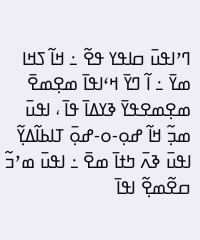ߣߴߊߟߎ߫ ߛߊߟߌ ߟߐ߬ ߸ ߞߊ߬ ߖߞߊ ߘߌ߫ ߸ ߊ߬ ߣߌ߫ ߞߵߊߟߊ߫ ߘߐ߲ߘߐ߫ ߘߐ߲ߘߐߟߌ߫ ߢߌߡߊ߫ ߟߊ߫ ، ߊߟߎ߫ ߘߏ߲߬ ߞߊ߬ ߝߋ߲-ߋ-ߝߋ߲߫ ߠߊߕߊ߬ߡߌ߲߬ ߊߟߎ߫ ߢߍ߫ ߤߙߊ߫ ߘߐ߫ ߸ ߊߟߎ߫ ߘߴߏ߬ ߛߐ߬ߘߐ߲߬ ߊߟߊ߫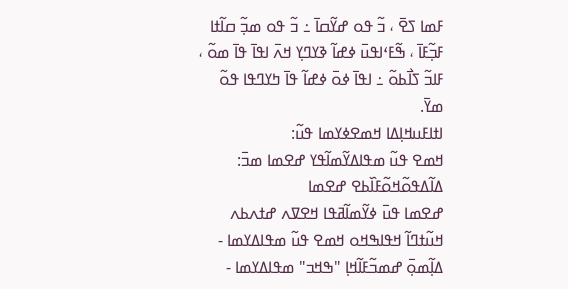ߓߘߊ ߖߐ߫ ، ߏ߬ ߟߋ ߝߌ߬ߛߊ߫ ߸ ߏ߬ ߟߋ ߘߏ߲߬ ߛߊ߬ߙߊ ߓߏ߲߬ߓߊ߫ ، ߒ߬ߓߵߊߟߎ߫ ߦߝߊ߬ ߢߌߣߌ߲ ߞߍ߫ ߊߟߊ߫ ߟߊ߫ ߘߋ߬ ، ߓߊߏ߬ ߖߊ߯ߕߋ߬ ߸ ߊߟߊ߫ ߦߋ߫ ߦߝߊ߬ ߟߊ߫ ߤߌߣߟߊ ߟߋ߬ ߘߌ߫.
ߊߙߊߓߎߞߊ߲ߡߊ ߞߘߐߦߌߘߊ ߟߎ߬:
ߞߘߐ ߟߎ߬ ߘߟߊߡߌ߬ߘߊ߬ߟߌ ߝߐߘߊ ߘߏ߫: ߡߊ߬ߡߟߋ߬ߞߋ߬ߓߊ߰ߕߐ ߝߐߘߊ
ߝߐߘߊ ߟߎ߫ ߦߌ߬ߘߊ߬ߥߟߊ ߞߐߜߍ ߝߙߍߕߍ
ߞߎ߬ߙߣߊ߬ ߞߟߊߒߞߋ ߞߘߐ ߟߎ߬ ߘߟߊߡߌߘߊ - ߡߊ߲߬ߘߋ߲߫ ߝߘߏ߬ߓߊ߬ߞߊ߲ "ߒߞߏ" ߘߟߊߡߌߘߊ -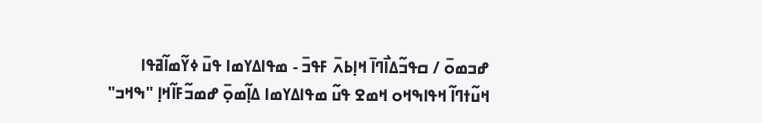ߝߏߘߋ߫ / ߛߟߏ߬ߡߊ߯ߣߊ߫ ߞߊ߲ߕߍ߫ ߓߟߏ߫ - ߘߟߊߡߌߘߊ ߟߎ߫ ߦߌ߬ߘߊ߬ߥߟߊ
ߞߎ߬ߙߣߊ߬ ߞߟߊߒߞߋ ߞߘߐ ߟߎ߬ ߘߟߊߡߌߘߊ ߡߊ߲߬ߘߋ߲߫ ߝߘߏ߬ߓߊ߬ߞߊ߲ "ߒߞߏ"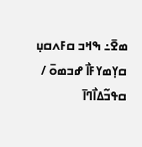ߘߐ߫߸ ߒߞߏ ߛߓߍߛߎ߲ ߛߌ߲ߘߌߓߊ߯ ߝߏߘߋ߫ / ߛߟߏ߬ߡߊ߯ߣߊ߫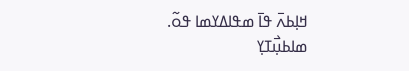ߞߊ߲ߕߍ߫ ߟߊ߫ ߘߟߊߡߌߘߊ ߟߋ߬.
ߘߊߕߎ߲߯ߠߌ߲